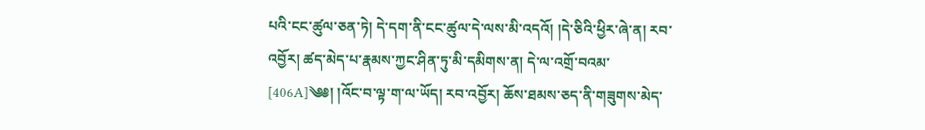པའི་ངང་ཚུལ་ཅན་ཏེ། དེ་དག་ནི་ངང་ཚུལ་དེ་ལས་མི་འདའོ། །དེ་ཅིའི་ཕྱིར་ཞེ་ན། རབ་འབྱོར། ཚད་མེད་པ་རྣམས་ཀྱང་ཤིན་ཏུ་མི་དམིགས་ན། དེ་ལ་འགྲོ་བའམ་ [406A]༄༅། །འོང་བ་ལྟ་ག་ལ་ཡོད། རབ་འབྱོར། ཆོས་ཐམས་ཅད་ནི་གཟུགས་མེད་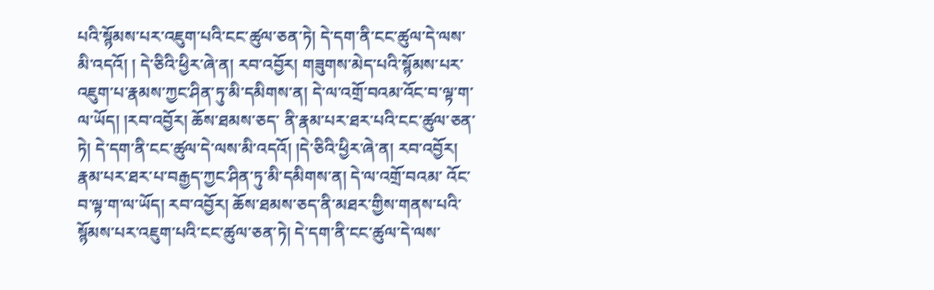པའི་སྙོམས་པར་འཇུག་པའི་ངང་ཚུལ་ཅན་ཏེ། དེ་དག་ནི་ངང་ཚུལ་དེ་ལས་མི་འདའོ། ། དེ་ཅིའི་ཕྱིར་ཞེ་ན། རབ་འབྱོར། གཟུགས་མེད་པའི་སྙོམས་པར་འཇུག་པ་རྣམས་ཀྱང་ཤིན་ཏུ་མི་དམིགས་ན། དེ་ལ་འགྲོ་བའམ་འོང་བ་ལྟ་ག་ལ་ཡོད། །རབ་འབྱོར། ཆོས་ཐམས་ཅད་ ནི་རྣམ་པར་ཐར་པའི་ངང་ཚུལ་ཅན་ཏེ། དེ་དག་ནི་ངང་ཚུལ་དེ་ལས་མི་འདའོ། །དེ་ཅིའི་ཕྱིར་ཞེ་ན། རབ་འབྱོར། རྣམ་པར་ཐར་པ་བརྒྱད་ཀྱང་ཤིན་ཏུ་མི་དམིགས་ན། དེ་ལ་འགྲོ་བའམ་ འོང་བ་ལྟ་ག་ལ་ཡོད། རབ་འབྱོར། ཆོས་ཐམས་ཅད་ནི་མཐར་གྱིས་གནས་པའི་སྙོམས་པར་འཇུག་པའི་ངང་ཚུལ་ཅན་ཏེ། དེ་དག་ནི་ངང་ཚུལ་དེ་ལས་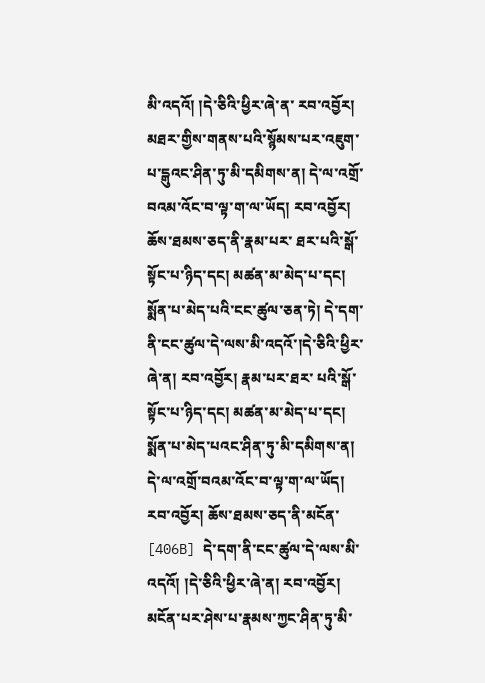མི་འདའོ། །དེ་ཅིའི་ཕྱིར་ཞེ་ན་ རབ་འབྱོར། མཐར་གྱིས་གནས་པའི་སྙོམས་པར་འཇུག་པ་དྒུའང་ཤིན་ཏུ་མི་དམིགས་ན། དེ་ལ་འགྲོ་བའམ་འོང་བ་ལྟ་ག་ལ་ཡོད། རབ་འབྱོར། ཆོས་ཐམས་ཅད་ནི་རྣམ་པར་ ཐར་པའི་སྒོ་སྟོང་པ་ཉིད་དང། མཚན་མ་མེད་པ་དང། སྨོན་པ་མེད་པའི་ངང་ཚུལ་ཅན་ཏེ། དེ་དག་ནི་ངང་ཚུལ་དེ་ལས་མི་འདའོ་།དེ་ཅིའི་ཕྱིར་ཞེ་ན། རབ་འབྱོར། རྣམ་པར་ཐར་ པའི་སྒོ་སྟོང་པ་ཉིད་དང། མཚན་མ་མེད་པ་དང། སྨོན་པ་མེད་པའང་ཤིན་ཏུ་མི་དམིགས་ན། དེ་ལ་འགྲོ་བའམ་འོང་བ་ལྟ་ག་ལ་ཡོད། རབ་འབྱོར། ཆོས་ཐམས་ཅད་ནི་མངོན་ [406B] དེ་དག་ནི་ངང་ཚུལ་དེ་ལས་མི་འདའོ། །དེ་ཅིའི་ཕྱིར་ཞེ་ན། རབ་འབྱོར། མངོན་པར་ཤེས་པ་རྣམས་ཀྱང་ཤིན་ཏུ་མི་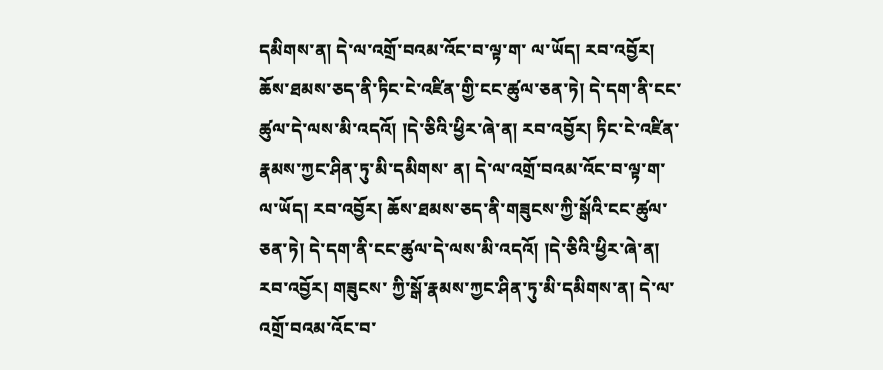དམིགས་ན། དེ་ལ་འགྲོ་བའམ་འོང་བ་ལྟ་ག་ ལ་ཡོད། རབ་འབྱོར། ཆོས་ཐམས་ཅད་ནི་ཏིང་ངེ་འཛིན་གྱི་ངང་ཚུལ་ཅན་ཏེ། དེ་དག་ནི་ངང་ཚུལ་དེ་ལས་མི་འདའོ། །དེ་ཅིའི་ཕྱིར་ཞེ་ན། རབ་འབྱོར། ཏིང་ངེ་འཛིན་རྣམས་ཀྱང་ཤིན་ཏུ་མི་དམིགས་ ན། དེ་ལ་འགྲོ་བའམ་འོང་བ་ལྟ་ག་ལ་ཡོད། རབ་འབྱོར། ཆོས་ཐམས་ཅད་ནི་གཟུངས་ཀྱི་སྒོའི་ངང་ཚུལ་ཅན་ཏེ། དེ་དག་ནི་ངང་ཚུལ་དེ་ལས་མི་འདའོ། །དེ་ཅིའི་ཕྱིར་ཞེ་ན། རབ་འབྱོར། གཟུངས་ ཀྱི་སྒོ་རྣམས་ཀྱང་ཤིན་ཏུ་མི་དམིགས་ན། དེ་ལ་འགྲོ་བའམ་འོང་བ་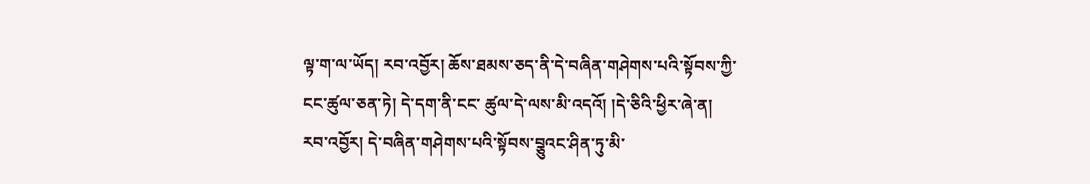ལྟ་ག་ལ་ཡོད། རབ་འབྱོར། ཆོས་ཐམས་ཅད་ནི་དེ་བཞིན་གཤེགས་པའི་སྟོབས་ཀྱི་ངང་ཚུལ་ཅན་ཏེ། དེ་དག་ནི་ངང་ ཚུལ་དེ་ལས་མི་འདའོ། །དེ་ཅིའི་ཕྱིར་ཞེ་ན། རབ་འབྱོར། དེ་བཞིན་གཤེགས་པའི་སྟོབས་བྕུའང་ཤིན་ཏུ་མི་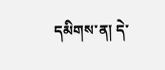དམིགས་ན། དེ་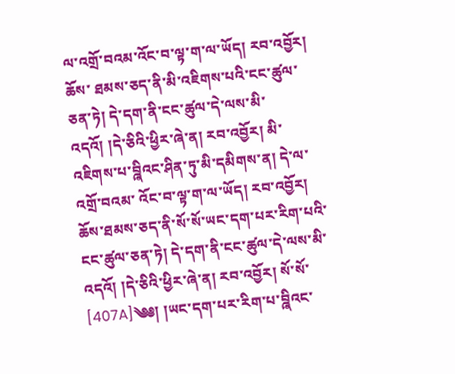ལ་འགྲོ་བའམ་འོང་བ་ལྟ་ག་ལ་ཡོད། རབ་འབྱོར། ཆོས་ ཐམས་ཅད་ནི་མི་འཇིགས་པའི་ངང་ཚུལ་ཅན་ཏེ། དེ་དག་ནི་ངང་ཚུལ་དེ་ལས་མི་འདའོ། །དེ་ཅིའི་ཕྱིར་ཞེ་ན། རབ་འབྱོར། མི་འཇིགས་པ་བྮིའང་ཤིན་ཏུ་མི་དམིགས་ན། དེ་ལ་འགྲོ་བའམ་ འོང་བ་ལྟ་ག་ལ་ཡོད། རབ་འབྱོར། ཆོས་ཐམས་ཅད་ནི་སོ་སོ་ཡང་དག་པར་རིག་པའི་ངང་ཚུལ་ཅན་ཏེ། དེ་དག་ནི་ངང་ཚུལ་དེ་ལས་མི་འདའོ། །དེ་ཅིའི་ཕྱིར་ཞེ་ན། རབ་འབྱོར། སོ་སོ་ [407A]༄༅། །ཡང་དག་པར་རིག་པ་བྮིའང་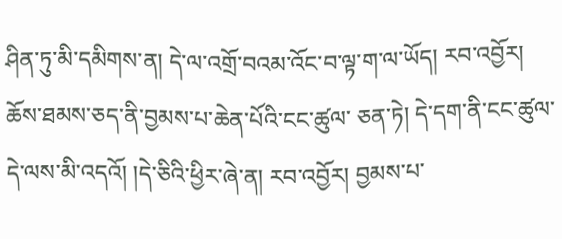ཤིན་ཏུ་མི་དམིགས་ན། དེ་ལ་འགྲོ་བའམ་འོང་བ་ལྟ་ག་ལ་ཡོད། རབ་འབྱོར། ཆོས་ཐམས་ཅད་ནི་བྱམས་པ་ཆེན་པོའི་ངང་ཚུལ་ ཅན་ཏེ། དེ་དག་ནི་ངང་ཚུལ་དེ་ལས་མི་འདའོ། །དེ་ཅིའི་ཕྱིར་ཞེ་ན། རབ་འབྱོར། བྱམས་པ་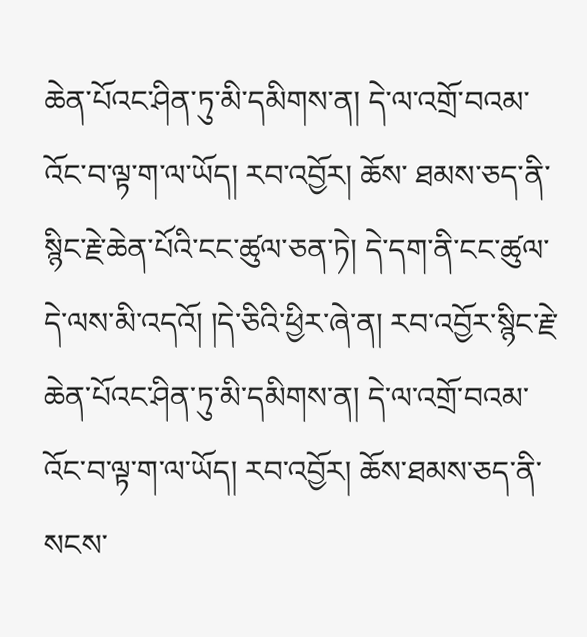ཆེན་པོའང་ཤིན་ཏུ་མི་དམིགས་ན། དེ་ལ་འགྲོ་བའམ་འོང་བ་ལྟ་ག་ལ་ཡོད། རབ་འབྱོར། ཆོས་ ཐམས་ཅད་ནི་སྙིང་རྗེ་ཆེན་པོའི་ངང་ཚུལ་ཅན་ཏེ། དེ་དག་ནི་ངང་ཚུལ་དེ་ལས་མི་འདའོ། །དེ་ཅིའི་ཕྱིར་ཞེ་ན། རབ་འབྱོར་སྙིང་རྗེ་ཆེན་པོའང་ཤིན་ཏུ་མི་དམིགས་ན། དེ་ལ་འགྲོ་བའམ་ འོང་བ་ལྟ་ག་ལ་ཡོད། རབ་འབྱོར། ཆོས་ཐམས་ཅད་ནི་སངས་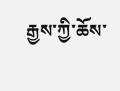རྒྱས་ཀྱི་ཆོས་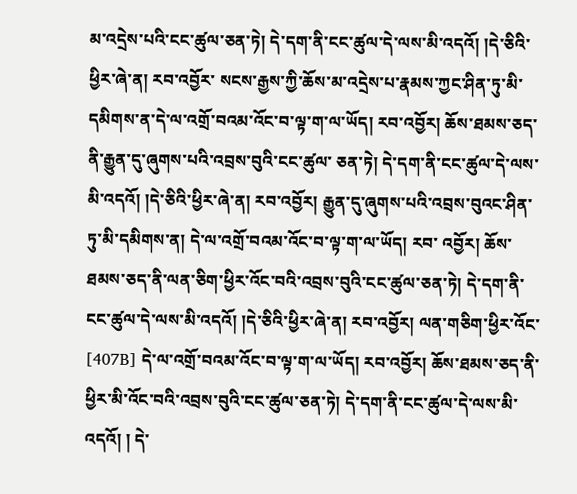མ་འདྲེས་པའི་ངང་ཚུལ་ཅན་ཏེ། དེ་དག་ནི་ངང་ཚུལ་དེ་ལས་མི་འདའོ། །དེ་ཅིའི་ཕྱིར་ཞེ་ན། རབ་འབྱོར་ སངས་རྒྱས་ཀྱི་ཆོས་མ་འདྲེས་པ་རྣམས་ཀྱང་ཤིན་ཏུ་མི་དམིགས་ན་དེ་ལ་འགྲོ་བའམ་འོང་བ་ལྟ་ག་ལ་ཡོད། རབ་འབྱོར། ཆོས་ཐམས་ཅད་ནི་རྒྱུན་དུ་ཞུགས་པའི་འབྲས་བུའི་ངང་ཚུལ་ ཅན་ཏེ། དེ་དག་ནི་ངང་ཚུལ་དེ་ལས་མི་འདའོ། །དེ་ཅིའི་ཕྱིར་ཞེ་ན། རབ་འབྱོར། རྒྱུན་དུ་ཞུགས་པའི་འབྲས་བུའང་ཤིན་ཏུ་མི་དམིགས་ན། དེ་ལ་འགྲོ་བའམ་འོང་བ་ལྟ་ག་ལ་ཡོད། རབ་ འབྱོར། ཆོས་ཐམས་ཅད་ནི་ལན་ཅིག་ཕྱིར་འོང་བའི་འབྲས་བུའི་ངང་ཚུལ་ཅན་ཏེ། དེ་དག་ནི་ངང་ཚུལ་དེ་ལས་མི་འདའོ། །དེ་ཅིའི་ཕྱིར་ཞེ་ན། རབ་འབྱོར། ལན་གཅིག་ཕྱིར་འོང་ [407B] དེ་ལ་འགྲོ་བའམ་འོང་བ་ལྟ་ག་ལ་ཡོད། རབ་འབྱོར། ཆོས་ཐམས་ཅད་ནི་ཕྱིར་མི་འོང་བའི་འབྲས་བུའི་ངང་ཚུལ་ཅན་ཏེ། དེ་དག་ནི་ངང་ཚུལ་དེ་ལས་མི་འདའོ། ། དེ་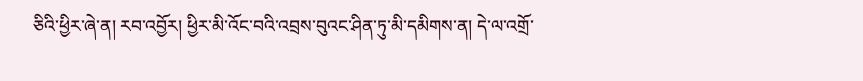ཅིའི་ཕྱིར་ཞེ་ན། རབ་འབྱོར། ཕྱིར་མི་འོང་བའི་འབྲས་བུའང་ཤིན་ཏུ་མི་དམིགས་ན། དེ་ལ་འགྲོ་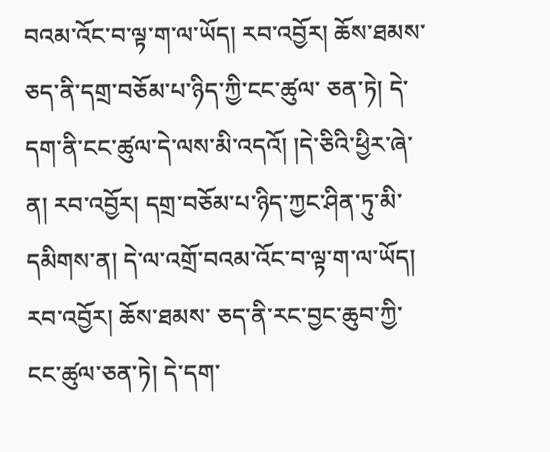བའམ་འོང་བ་ལྟ་ག་ལ་ཡོད། རབ་འབྱོར། ཆོས་ཐམས་ཅད་ནི་དགྲ་བཅོམ་པ་ཉིད་ཀྱི་ངང་ཚུལ་ ཅན་ཏེ། དེ་དག་ནི་ངང་ཚུལ་དེ་ལས་མི་འདའོ། །དེ་ཅིའི་ཕྱིར་ཞེ་ན། རབ་འབྱོར། དགྲ་བཅོམ་པ་ཉིད་ཀྱང་ཤིན་ཏུ་མི་དམིགས་ན། དེ་ལ་འགྲོ་བའམ་འོང་བ་ལྟ་ག་ལ་ཡོད། རབ་འབྱོར། ཆོས་ཐམས་ ཅད་ནི་རང་བྱང་ཆུབ་ཀྱི་ངང་ཚུལ་ཅན་ཏེ། དེ་དག་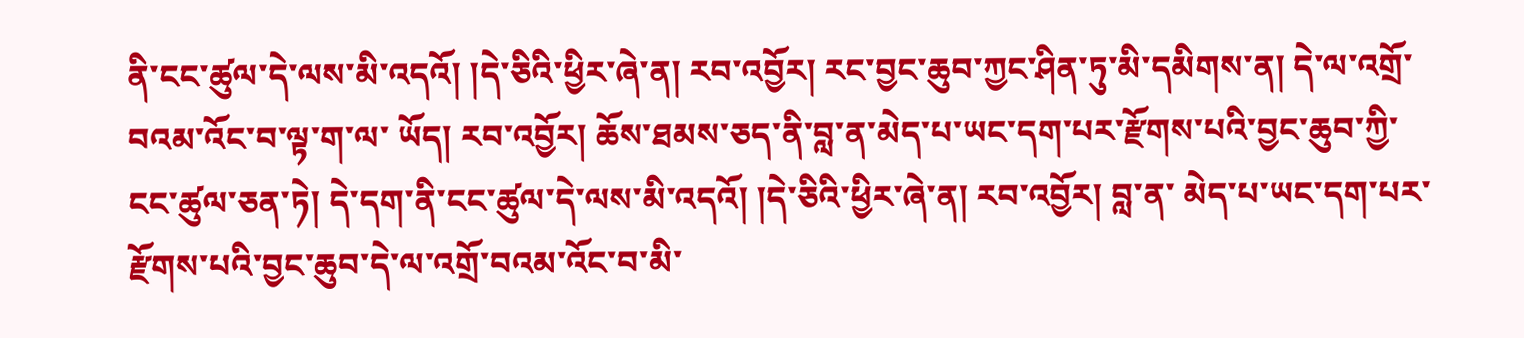ནི་ངང་ཚུལ་དེ་ལས་མི་འདའོ། །དེ་ཅིའི་ཕྱིར་ཞེ་ན། རབ་འབྱོར། རང་བྱང་ཆུབ་ཀྱང་ཤིན་ཏུ་མི་དམིགས་ན། དེ་ལ་འགྲོ་བའམ་འོང་བ་ལྟ་ག་ལ་ ཡོད། རབ་འབྱོར། ཆོས་ཐམས་ཅད་ནི་བླ་ན་མེད་པ་ཡང་དག་པར་རྫོགས་པའི་བྱང་ཆུབ་ཀྱི་ངང་ཚུལ་ཅན་ཏེ། དེ་དག་ནི་ངང་ཚུལ་དེ་ལས་མི་འདའོ། །དེ་ཅིའི་ཕྱིར་ཞེ་ན། རབ་འབྱོར། བླ་ན་ མེད་པ་ཡང་དག་པར་རྫོགས་པའི་བྱང་ཆུབ་དེ་ལ་འགྲོ་བའམ་འོང་བ་མི་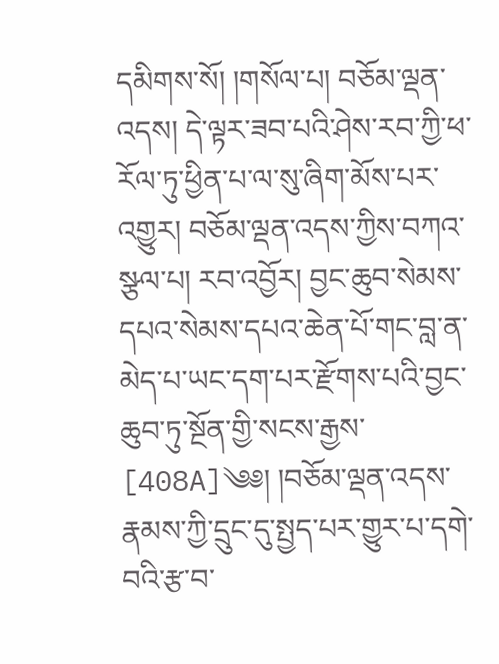དམིགས་སོ། །གསོལ་པ། བཅོམ་ལྡན་འདས། དེ་ལྟར་ཟབ་པའི་ཤེས་རབ་ཀྱི་ཕ་རོལ་ཏུ་ཕྱིན་པ་ལ་སུ་ཞིག་མོས་པར་ འགྱུར། བཅོམ་ལྡན་འདས་ཀྱིས་བཀའ་སྩལ་པ། རབ་འབྱོར། བྱང་ཆུབ་སེམས་དཔའ་སེམས་དཔའ་ཆེན་པོ་གང་བླ་ན་མེད་པ་ཡང་དག་པར་རྫོགས་པའི་བྱང་ཆུབ་ཏུ་སྔོན་གྱི་སངས་རྒྱས་ [408A]༄༅། །བཅོམ་ལྡན་འདས་རྣམས་ཀྱི་དྲུང་དུ་སྤྱད་པར་གྱུར་པ་དགེ་བའི་རྩ་བ་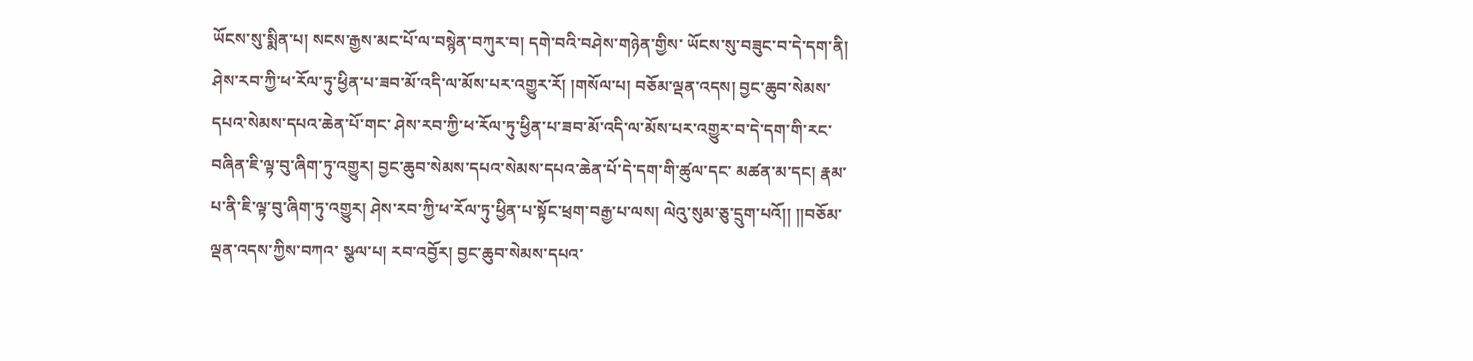ཡོངས་སུ་སྨིན་པ། སངས་རྒྱས་མང་པོ་ལ་བསྙེན་བཀུར་བ། དགེ་བའི་བཤེས་གཉེན་གྱིས་ ཡོངས་སུ་བཟུང་བ་དེ་དག་ནི། ཤེས་རབ་ཀྱི་ཕ་རོལ་ཏུ་ཕྱིན་པ་ཟབ་མོ་འདི་ལ་མོས་པར་འགྱུར་རོ། །གསོལ་པ། བཅོམ་ལྡན་འདས། བྱང་ཆུབ་སེམས་དཔའ་སེམས་དཔའ་ཆེན་པོ་གང་ ཤེས་རབ་ཀྱི་ཕ་རོལ་ཏུ་ཕྱིན་པ་ཟབ་མོ་འདི་ལ་མོས་པར་འགྱུར་བ་དེ་དག་གི་རང་བཞིན་ཇི་ལྟ་བུ་ཞིག་ཏུ་འགྱུར། བྱང་ཆུབ་སེམས་དཔའ་སེམས་དཔའ་ཆེན་པོ་དེ་དག་གི་ཚུལ་དང་ མཚན་མ་དང། རྣམ་པ་ནི་ཇི་ལྟ་བུ་ཞིག་ཏུ་འགྱུར། ཤེས་རབ་ཀྱི་ཕ་རོལ་ཏུ་ཕྱིན་པ་སྟོང་ཕྲག་བརྒྱ་པ་ལས། ལེའུ་སུམ་ཅུ་དྲུག་པའོ།། །།བཅོམ་ལྡན་འདས་ཀྱིས་བཀའ་ སྩལ་པ། རབ་འབྱོར། བྱང་ཆུབ་སེམས་དཔའ་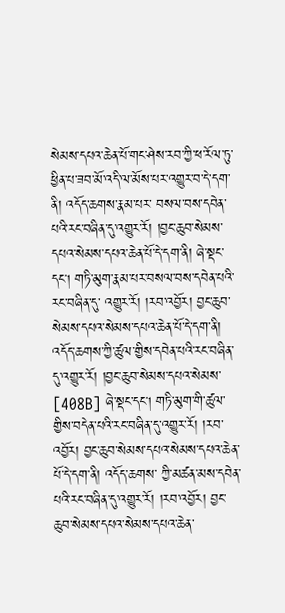སེམས་དཔའ་ཆེན་པོ་གང་ཤེས་རབ་ཀྱི་ཕ་རོལ་ཏུ་ཕྱིན་པ་ཟབ་མོ་འདི་ལ་མོས་པར་འགྱུར་བ་དེ་དག་ནི། འདོད་ཆགས་རྣམ་པར་ བསལ་བས་དབེན་པའི་རང་བཞིན་དུ་འགྱུར་རོ། །བྱང་ཆུབ་སེམས་དཔའ་སེམས་དཔའ་ཆེན་པོ་དེ་དག་ནི། ཞེ་སྡང་དང། གཏི་མུག་རྣམ་པར་བསལ་བས་དབེན་པའི་རང་བཞིན་དུ་ འགྱུར་རོ། །རབ་འབྱོར། བྱང་ཆུབ་སེམས་དཔའ་སེམས་དཔའ་ཆེན་པོ་དེ་དག་ནི། འདོད་ཆགས་ཀྱི་ཚུལ་གྱིས་དབེན་པའི་རང་བཞིན་དུ་འགྱུར་རོ། །བྱང་ཆུབ་སེམས་དཔའ་སེམས་ [408B] ཞེ་སྡང་དང། གཏི་མུག་གི་ཚུལ་གྱིས་བདེན་པའི་རང་བཞིན་དུ་འགྱུར་རོ། །རབ་འབྱོར། བྱང་ཆུབ་སེམས་དཔའ་སེམས་དཔའ་ཆེན་པོ་དེ་དག་ནི། འདོད་ཆགས་ ཀྱི་མཚན་མས་དབེན་པའི་རང་བཞིན་དུ་འགྱུར་རོ། །རབ་འབྱོར། བྱང་ཆུབ་སེམས་དཔའ་སེམས་དཔའ་ཆེན་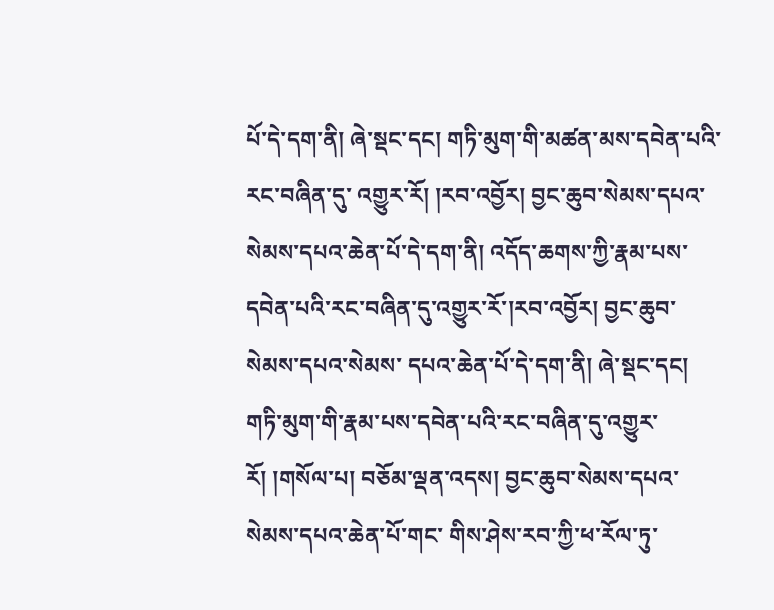པོ་དེ་དག་ནི། ཞེ་སྡང་དང། གཏི་མུག་གི་མཚན་མས་དབེན་པའི་རང་བཞིན་དུ་ འགྱུར་རོ། །རབ་འབྱོར། བྱང་ཆུབ་སེམས་དཔའ་སེམས་དཔའ་ཆེན་པོ་དེ་དག་ནི། འདོད་ཆགས་ཀྱི་རྣམ་པས་དབེན་པའི་རང་བཞིན་དུ་འགྱུར་རོ་།རབ་འབྱོར། བྱང་ཆུབ་སེམས་དཔའ་སེམས་ དཔའ་ཆེན་པོ་དེ་དག་ནི། ཞེ་སྡང་དང། གཏི་མུག་གི་རྣམ་པས་དབེན་པའི་རང་བཞིན་དུ་འགྱུར་རོ། །གསོལ་པ། བཅོམ་ལྡན་འདས། བྱང་ཆུབ་སེམས་དཔའ་སེམས་དཔའ་ཆེན་པོ་གང་ གིས་ཤེས་རབ་ཀྱི་ཕ་རོལ་ཏུ་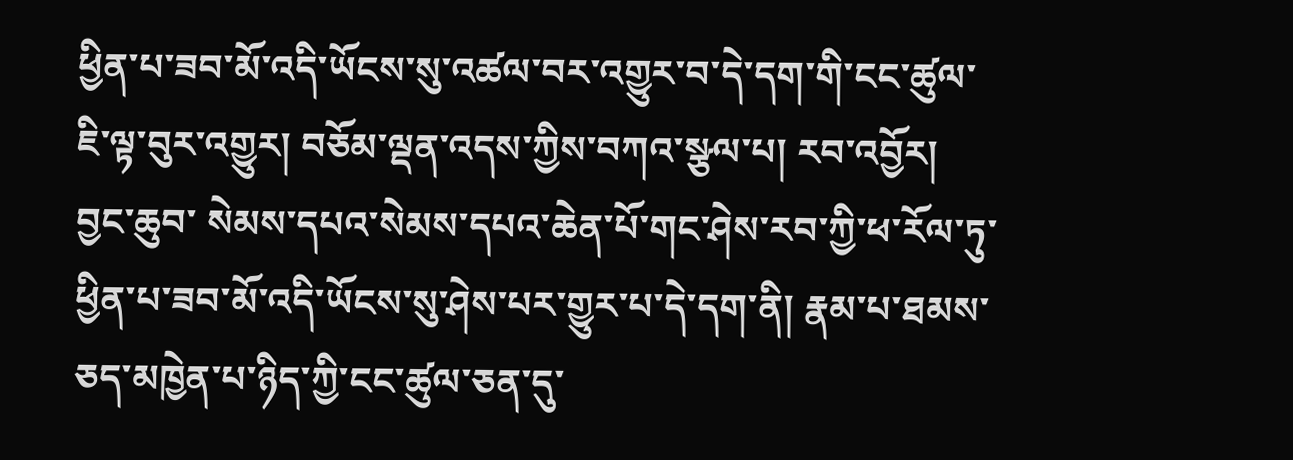ཕྱིན་པ་ཟབ་མོ་འདི་ཡོངས་སུ་འཚལ་བར་འགྱུར་བ་དེ་དག་གི་ངང་ཚུལ་ཇི་ལྟ་བུར་འགྱུར། བཅོམ་ལྡན་འདས་ཀྱིས་བཀའ་སྩལ་པ། རབ་འབྱོར། བྱང་ཆུབ་ སེམས་དཔའ་སེམས་དཔའ་ཆེན་པོ་གང་ཤེས་རབ་ཀྱི་ཕ་རོལ་ཏུ་ཕྱིན་པ་ཟབ་མོ་འདི་ཡོངས་སུ་ཤེས་པར་གྱུར་པ་དེ་དག་ནི། རྣམ་པ་ཐམས་ཅད་མཁྱེན་པ་ཉིད་ཀྱི་ངང་ཚུལ་ཅན་དུ་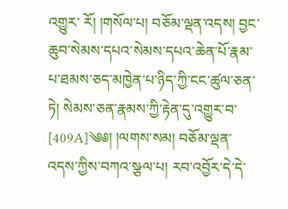འགྱུར་ རོ། །གསོལ་པ། བཅོམ་ལྡན་འདས། བྱང་ཆུབ་སེམས་དཔའ་སེམས་དཔའ་ཆེན་པོ་རྣམ་པ་ཐམས་ཅད་མཁྱེན་པ་ཉིད་ཀྱི་ངང་ཚུལ་ཅན་ཏེ། སེམས་ཅན་རྣམས་ཀྱི་རྟེན་དུ་འགྱུར་བ་ [409A]༄༅། །ལགས་སམ། བཅོམ་ལྡན་འདས་ཀྱིས་བཀའ་སྩལ་པ། རབ་འབྱོར་དེ་དེ་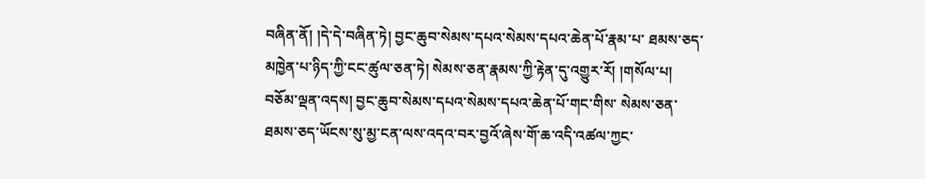བཞིན་ནོ། །དེ་དེ་བཞིན་ཏེ། བྱང་ཆུབ་སེམས་དཔའ་སེམས་དཔའ་ཆེན་པོ་རྣམ་པ་ ཐམས་ཅད་མཁྱེན་པ་ཉིད་ཀྱི་ངང་ཚུལ་ཅན་ཏེ། སེམས་ཅན་རྣམས་ཀྱི་རྟེན་དུ་འགྱུར་རོ། །གསོལ་པ། བཅོམ་ལྡན་འདས། བྱང་ཆུབ་སེམས་དཔའ་སེམས་དཔའ་ཆེན་པོ་གང་གིས་ སེམས་ཅན་ཐམས་ཅད་ཡོངས་སུ་མྱ་ངན་ལས་འདའ་བར་བྱའོ་ཞེས་གོ་ཆ་འདི་འཚལ་ཀྱང་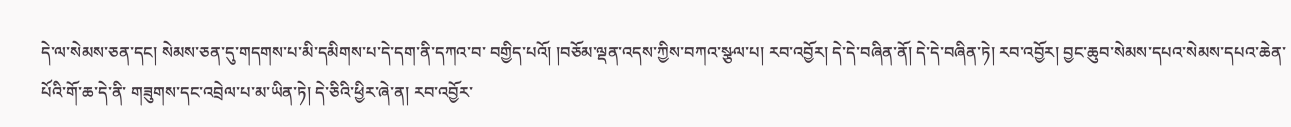དེ་ལ་སེམས་ཅན་དང། སེམས་ཅན་དུ་གདགས་པ་མི་དམིགས་པ་དེ་དག་ནི་དཀའ་བ་ བགྱིད་པའོ། །བཅོམ་ལྡན་འདས་ཀྱིས་བཀའ་སྩལ་པ། རབ་འབྱོར། དེ་དེ་བཞིན་ནོ། དེ་དེ་བཞིན་ཏེ། རབ་འབྱོར། བྱང་ཆུབ་སེམས་དཔའ་སེམས་དཔའ་ཆེན་པོའི་གོ་ཆ་དེ་ནི་ གཟུགས་དང་འབྲེལ་པ་མ་ཡིན་ཏེ། དེ་ཅིའི་ཕྱིར་ཞེ་ན། རབ་འབྱོར་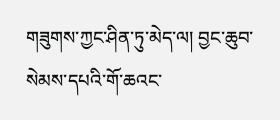གཟུགས་ཀྱང་ཤིན་ཏུ་མེད་ལ། བྱང་ཆུབ་སེམས་དཔའི་གོ་ཆའང་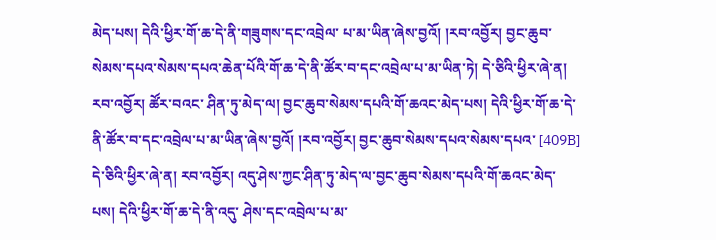མེད་པས། དེའི་ཕྱིར་གོ་ཆ་དེ་ནི་གཟུགས་དང་འབྲེལ་ པ་མ་ཡིན་ཞེས་བྱའོ། །རབ་འབྱོར། བྱང་ཆུབ་སེམས་དཔའ་སེམས་དཔའ་ཆེན་པོའི་གོ་ཆ་དེ་ནི་ཚོར་བ་དང་འབྲེལ་པ་མ་ཡིན་ཏེ། དེ་ཅིའི་ཕྱིར་ཞེ་ན། རབ་འབྱོར། ཚོར་བའང་ ཤིན་ཏུ་མེད་ལ། བྱང་ཆུབ་སེམས་དཔའི་གོ་ཆའང་མེད་པས། དེའི་ཕྱིར་གོ་ཆ་དེ་ནི་ཚོར་བ་དང་འབྲེལ་པ་མ་ཡིན་ཞེས་བྱའོ། །རབ་འབྱོར། བྱང་ཆུབ་སེམས་དཔའ་སེམས་དཔའ་ [409B] དེ་ཅིའི་ཕྱིར་ཞེ་ན། རབ་འབྱོར། འདུ་ཤེས་ཀྱང་ཤིན་ཏུ་མེད་ལ་བྱང་ཆུབ་སེམས་དཔའི་གོ་ཆའང་མེད་པས། དེའི་ཕྱིར་གོ་ཆ་དེ་ནི་འདུ་ ཤེས་དང་འབྲེལ་པ་མ་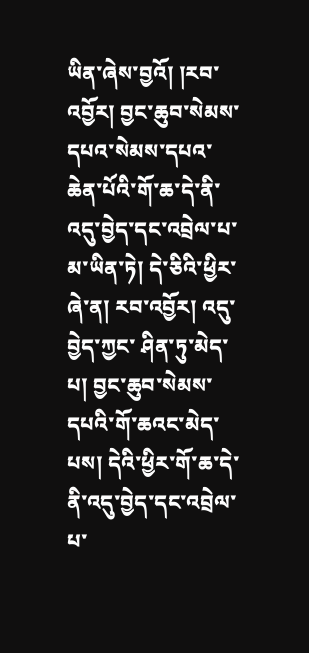ཡིན་ཞེས་བྱའོ། །རབ་འབྱོར། བྱང་ཆུབ་སེམས་དཔའ་སེམས་དཔའ་ཆེན་པོའི་གོ་ཆ་དེ་ནི་འདུ་བྱེད་དང་འབྲེལ་པ་མ་ཡིན་ཏེ། དེ་ཅིའི་ཕྱིར་ཞེ་ན། རབ་འབྱོར། འདུ་བྱེད་ཀྱང་ ཤིན་ཏུ་མེད་པ། བྱང་ཆུབ་སེམས་དཔའི་གོ་ཆའང་མེད་པས། དེའི་ཕྱིར་གོ་ཆ་དེ་ནི་འདུ་བྱེད་དང་འབྲེལ་པ་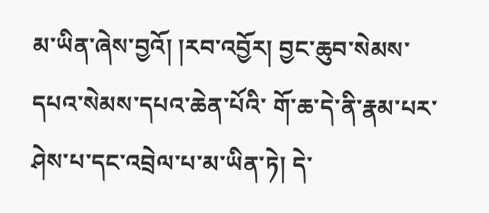མ་ཡིན་ཞེས་བྱའོ། །རབ་འབྱོར། བྱང་ཆུབ་སེམས་དཔའ་སེམས་དཔའ་ཆེན་པོའི་ གོ་ཆ་དེ་ནི་རྣམ་པར་ཤེས་པ་དང་འབྲེལ་པ་མ་ཡིན་ཏེ། དེ་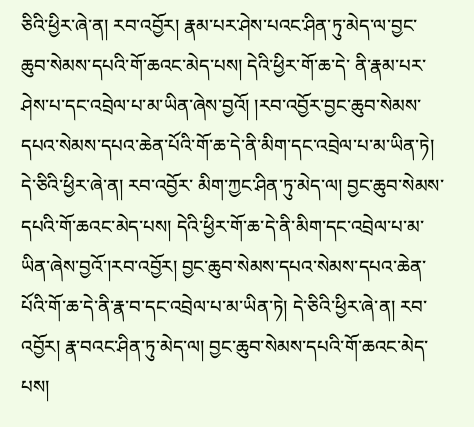ཅིའི་ཕྱིར་ཞེ་ན། རབ་འབྱོར། རྣམ་པར་ཤེས་པའང་ཤིན་ཏུ་མེད་ལ་བྱང་ཆུབ་སེམས་དཔའི་གོ་ཆའང་མེད་པས། དེའི་ཕྱིར་གོ་ཆ་དེ་ ནི་རྣམ་པར་ཤེས་པ་དང་འབྲེལ་པ་མ་ཡིན་ཞེས་བྱའོ། །རབ་འབྱོར་བྱང་ཆུབ་སེམས་དཔའ་སེམས་དཔའ་ཆེན་པོའི་གོ་ཆ་དེ་ནི་མིག་དང་འབྲེལ་པ་མ་ཡིན་ཏེ། དེ་ཅིའི་ཕྱིར་ཞེ་ན། རབ་འབྱོར་ མིག་ཀྱང་ཤིན་ཏུ་མེད་ལ། བྱང་ཆུབ་སེམས་དཔའི་གོ་ཆའང་མེད་པས། དེའི་ཕྱིར་གོ་ཆ་དེ་ནི་མིག་དང་འབྲེལ་པ་མ་ཡིན་ཞེས་བྱའོ་།རབ་འབྱོར། བྱང་ཆུབ་སེམས་དཔའ་སེམས་དཔའ་ཆེན་ པོའི་གོ་ཆ་དེ་ནི་རྣ་བ་དང་འབྲེལ་པ་མ་ཡིན་ཏེ། དེ་ཅིའི་ཕྱིར་ཞེ་ན། རབ་འབྱོར། རྣ་བའང་ཤིན་ཏུ་མེད་ལ། བྱང་ཆུབ་སེམས་དཔའི་གོ་ཆའང་མེད་པས།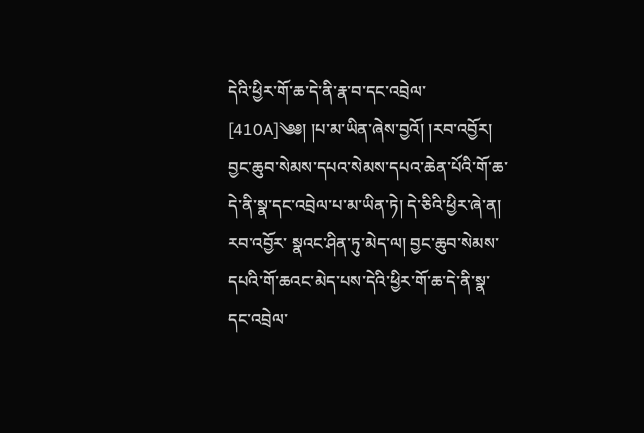དེའི་ཕྱིར་གོ་ཆ་དེ་ནི་རྣ་བ་དང་འབྲེལ་ [410A]༄༅། །པ་མ་ཡིན་ཞེས་བྱའོ། །རབ་འབྱོར། བྱང་ཆུབ་སེམས་དཔའ་སེམས་དཔའ་ཆེན་པོའི་གོ་ཆ་དེ་ནི་སྣ་དང་འབྲེལ་པ་མ་ཡིན་ཏེ། དེ་ཅིའི་ཕྱིར་ཞེ་ན། རབ་འབྱོར་ སྣའང་ཤིན་ཏུ་མེད་ལ། བྱང་ཆུབ་སེམས་དཔའི་གོ་ཆའང་མེད་པས་དེའི་ཕྱིར་གོ་ཆ་དེ་ནི་སྣ་དང་འབྲེལ་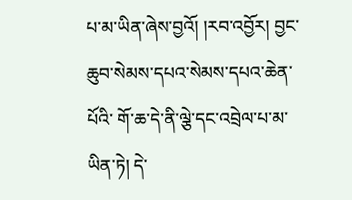པ་མ་ཡིན་ཞེས་བྱའོ། །རབ་འབྱོར། བྱང་ཆུབ་སེམས་དཔའ་སེམས་དཔའ་ཆེན་པོའི་ གོ་ཆ་དེ་ནི་ལྕེ་དང་འབྲེལ་པ་མ་ཡིན་ཏེ། དེ་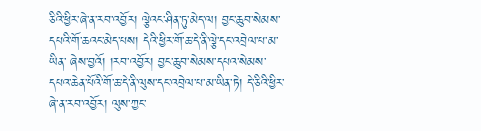ཅིའི་ཕྱིར་ཞེ་ན་རབ་འབྱོར། ལྕེའང་ཤིན་ཏུ་མེད་ལ། བྱང་ཆུབ་སེམས་དཔའི་གོ་ཆའང་མེད་པས། དེའི་ཕྱིར་གོ་ཆ་དེ་ནི་ལྕེ་དང་འབྲེལ་པ་མ་ཡིན་ ཞེས་བྱའོ། །རབ་འབྱོར། བྱང་ཆུབ་སེམས་དཔའ་སེམས་དཔའ་ཆེན་པོའི་གོ་ཆ་དེ་ནི་ལུས་དང་འབྲེལ་པ་མ་ཡིན་ཏེ། དེ་ཅིའི་ཕྱིར་ཞེ་ན་རབ་འབྱོར། ལུས་ཀྱང་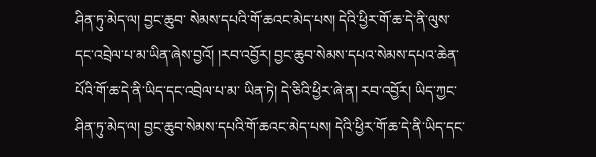ཤིན་ཏུ་མེད་ལ། བྱང་ཆུབ་ སེམས་དཔའི་གོ་ཆའང་མེད་པས། དེའི་ཕྱིར་གོ་ཆ་དེ་ནི་ལུས་དང་འབྲེལ་པ་མ་ཡིན་ཞེས་བྱའོ། །རབ་འབྱོར། བྱང་ཆུབ་སེམས་དཔའ་སེམས་དཔའ་ཆེན་པོའི་གོ་ཆ་དེ་ནི་ཡིད་དང་འབྲེལ་པ་མ་ ཡིན་ཏེ། དེ་ཅིའི་ཕྱིར་ཞེ་ན། རབ་འབྱོར། ཡིད་ཀྱང་ཤིན་ཏུ་མེད་ལ། བྱང་ཆུབ་སེམས་དཔའི་གོ་ཆའང་མེད་པས། དེའི་ཕྱིར་གོ་ཆ་དེ་ནི་ཡིད་དང་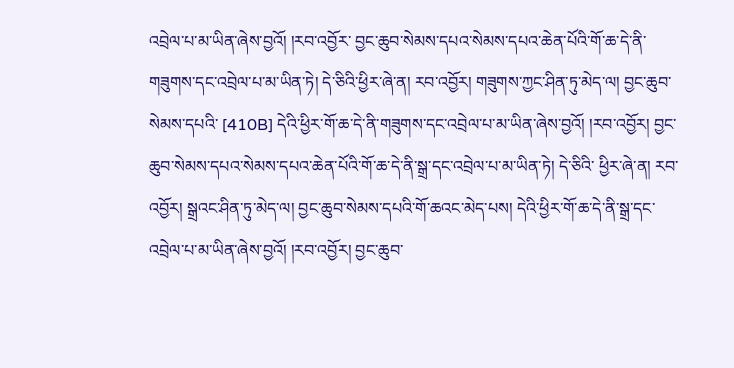འབྲེལ་པ་མ་ཡིན་ཞེས་བྱའོ། །རབ་འབྱོར་ བྱང་ཆུབ་སེམས་དཔའ་སེམས་དཔའ་ཆེན་པོའི་གོ་ཆ་དེ་ནི་གཟུགས་དང་འབྲེལ་པ་མ་ཡིན་ཏེ། དེ་ཅིའི་ཕྱིར་ཞེ་ན། རབ་འབྱོར། གཟུགས་ཀྱང་ཤིན་ཏུ་མེད་ལ། བྱང་ཆུབ་སེམས་དཔའི་ [410B] དེའི་ཕྱིར་གོ་ཆ་དེ་ནི་གཟུགས་དང་འབྲེལ་པ་མ་ཡིན་ཞེས་བྱའོ། །རབ་འབྱོར། བྱང་ཆུབ་སེམས་དཔའ་སེམས་དཔའ་ཆེན་པོའི་གོ་ཆ་དེ་ནི་སྒྲ་དང་འབྲེལ་པ་མ་ཡིན་ཏེ། དེ་ཅིའི་ ཕྱིར་ཞེ་ན། རབ་འབྱོར། སྒྲའང་ཤིན་ཏུ་མེད་ལ། བྱང་ཆུབ་སེམས་དཔའི་གོ་ཆའང་མེད་པས། དེའི་ཕྱིར་གོ་ཆ་དེ་ནི་སྒྲ་དང་འབྲེལ་པ་མ་ཡིན་ཞེས་བྱའོ། །རབ་འབྱོར། བྱང་ཆུབ་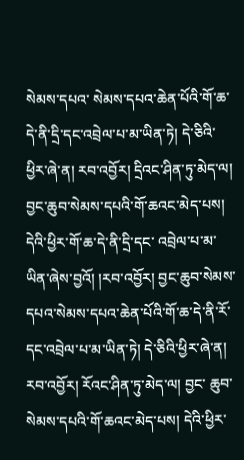སེམས་དཔའ་ སེམས་དཔའ་ཆེན་པོའི་གོ་ཆ་དེ་ནི་དྲི་དང་འབྲེལ་པ་མ་ཡིན་ཏེ། དེ་ཅིའི་ཕྱིར་ཞེ་ན། རབ་འབྱོར། དྲིའང་ཤིན་ཏུ་མེད་ལ། བྱང་ཆུབ་སེམས་དཔའི་གོ་ཆའང་མེད་པས། དེའི་ཕྱིར་གོ་ཆ་དེ་ནི་དྲི་དང་ འབྲེལ་པ་མ་ཡིན་ཞེས་བྱའོ། །རབ་འབྱོར། བྱང་ཆུབ་སེམས་དཔའ་སེམས་དཔའ་ཆེན་པོའི་གོ་ཆ་དེ་ནི་རོ་དང་འབྲེལ་པ་མ་ཡིན་ཏེ། དེ་ཅིའི་ཕྱིར་ཞེ་ན། རབ་འབྱོར། རོའང་ཤིན་ཏུ་མེད་ལ། བྱང་ ཆུབ་སེམས་དཔའི་གོ་ཆའང་མེད་པས། དེའི་ཕྱིར་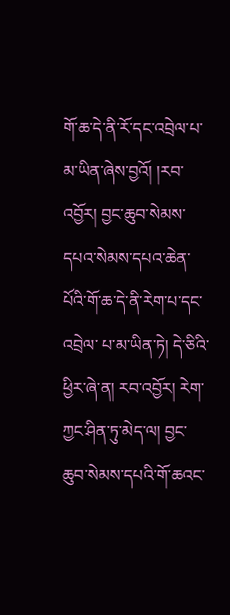གོ་ཆ་དེ་ནི་རོ་དང་འབྲེལ་པ་མ་ཡིན་ཞེས་བྱའོ། །རབ་འབྱོར། བྱང་ཆུབ་སེམས་དཔའ་སེམས་དཔའ་ཆེན་པོའི་གོ་ཆ་དེ་ནི་རེག་པ་དང་འབྲེལ་ པ་མ་ཡིན་ཏེ། དེ་ཅིའི་ཕྱིར་ཞེ་ན། རབ་འབྱོར། རེག་ཀྱང་ཤིན་ཏུ་མེད་ལ། བྱང་ཆུབ་སེམས་དཔའི་གོ་ཆའང་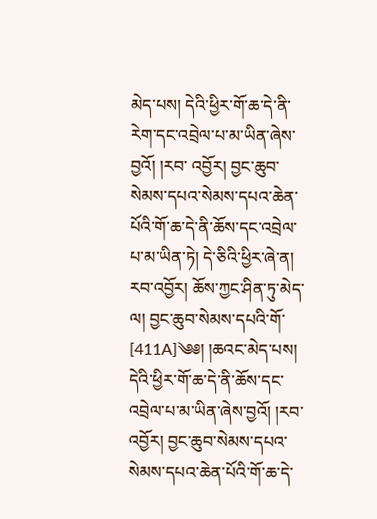མེད་པས། དེའི་ཕྱིར་གོ་ཆ་དེ་ནི་རེག་དང་འབྲེལ་པ་མ་ཡིན་ཞེས་བྱའོ། །རབ་ འབྱོར། བྱང་ཆུབ་སེམས་དཔའ་སེམས་དཔའ་ཆེན་པོའི་གོ་ཆ་དེ་ནི་ཆོས་དང་འབྲེལ་པ་མ་ཡིན་ཏེ། དེ་ཅིའི་ཕྱིར་ཞེ་ན། རབ་འབྱོར། ཆོས་ཀྱང་ཤིན་ཏུ་མེད་ལ། བྱང་ཆུབ་སེམས་དཔའི་གོ་ [411A]༄༅། །ཆའང་མེད་པས། དེའི་ཕྱིར་གོ་ཆ་དེ་ནི་ཆོས་དང་འབྲེལ་པ་མ་ཡིན་ཞེས་བྱའོ། །རབ་འབྱོར། བྱང་ཆུབ་སེམས་དཔའ་སེམས་དཔའ་ཆེན་པོའི་གོ་ཆ་དེ་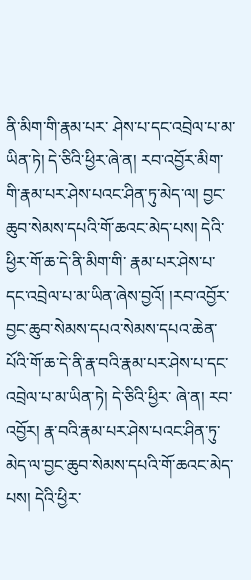ནི་མིག་གི་རྣམ་པར་ ཤེས་པ་དང་འབྲེལ་པ་མ་ཡིན་ཏེ། དེ་ཅིའི་ཕྱིར་ཞེ་ན། རབ་འབྱོར་མིག་གི་རྣམ་པར་ཤེས་པའང་ཤིན་ཏུ་མེད་ལ། བྱང་ཆུབ་སེམས་དཔའི་གོ་ཆའང་མེད་པས། དེའི་ཕྱིར་གོ་ཆ་དེ་ནི་མིག་གི་ རྣམ་པར་ཤེས་པ་དང་འབྲེལ་པ་མ་ཡིན་ཞེས་བྱའོ། །རབ་འབྱོར་བྱང་ཆུབ་སེམས་དཔའ་སེམས་དཔའ་ཆེན་པོའི་གོ་ཆ་དེ་ནི་རྣ་བའི་རྣམ་པར་ཤེས་པ་དང་འབྲེལ་པ་མ་ཡིན་ཏེ། དེ་ཅིའི་ཕྱིར་ ཞེ་ན། རབ་འབྱོར། རྣ་བའི་རྣམ་པར་ཤེས་པའང་ཤིན་ཏུ་མེད་ལ་བྱང་ཆུབ་སེམས་དཔའི་གོ་ཆའང་མེད་པས། དེའི་ཕྱིར་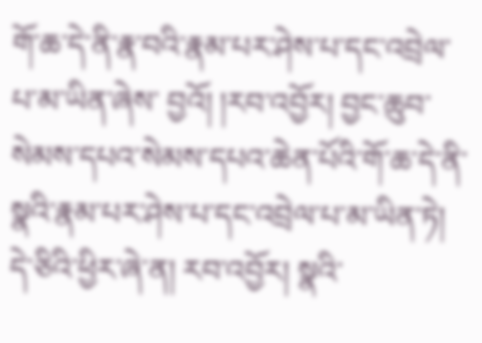གོ་ཆ་དེ་ནི་རྣ་བའི་རྣམ་པར་ཤེས་པ་དང་འབྲེལ་པ་མ་ཡིན་ཞེས་ བྱའོ། །རབ་འབྱོར། བྱང་ཆུབ་སེམས་དཔའ་སེམས་དཔའ་ཆེན་པོའི་གོ་ཆ་དེ་ནི་སྣའི་རྣམ་པར་ཤེས་པ་དང་འབྲེལ་པ་མ་ཡིན་ཏེ། དེ་ཅིའི་ཕྱིར་ཞེ་ན། རབ་འབྱོར། སྣའི་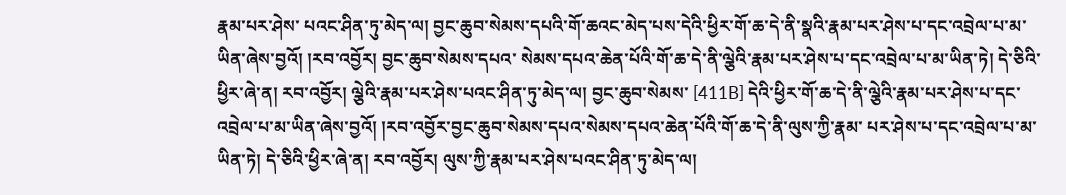རྣམ་པར་ཤེས་ པའང་ཤིན་ཏུ་མེད་ལ། བྱང་ཆུབ་སེམས་དཔའི་གོ་ཆའང་མེད་པས་དེའི་ཕྱིར་གོ་ཆ་དེ་ནི་སྣའི་རྣམ་པར་ཤེས་པ་དང་འབྲེལ་པ་མ་ཡིན་ཞེས་བྱའོ། །རབ་འབྱོར། བྱང་ཆུབ་སེམས་དཔའ་ སེམས་དཔའ་ཆེན་པོའི་གོ་ཆ་དེ་ནི་ལྕེའི་རྣམ་པར་ཤེས་པ་དང་འབྲེལ་པ་མ་ཡིན་ཏེ། དེ་ཅིའི་ཕྱིར་ཞེ་ན། རབ་འབྱོར། ལྕེའི་རྣམ་པར་ཤེས་པའང་ཤིན་ཏུ་མེད་ལ། བྱང་ཆུབ་སེམས་ [411B] དེའི་ཕྱིར་གོ་ཆ་དེ་ནི་ལྕེའི་རྣམ་པར་ཤེས་པ་དང་འབྲེལ་པ་མ་ཡིན་ཞེས་བྱའོ། །རབ་འབྱོར་བྱང་ཆུབ་སེམས་དཔའ་སེམས་དཔའ་ཆེན་པོའི་གོ་ཆ་དེ་ནི་ལུས་ཀྱི་རྣམ་ པར་ཤེས་པ་དང་འབྲེལ་པ་མ་ཡིན་ཏེ། དེ་ཅིའི་ཕྱིར་ཞེ་ན། རབ་འབྱོར། ལུས་ཀྱི་རྣམ་པར་ཤེས་པའང་ཤིན་ཏུ་མེད་ལ།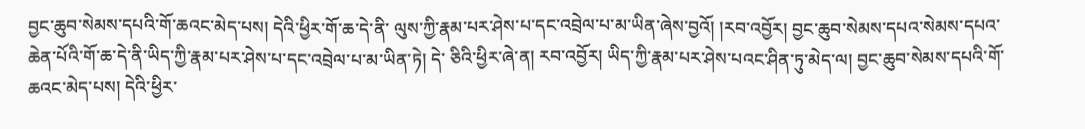བྱང་ཆུབ་སེམས་དཔའི་གོ་ཆའང་མེད་པས། དེའི་ཕྱིར་གོ་ཆ་དེ་ནི་ ལུས་ཀྱི་རྣམ་པར་ཤེས་པ་དང་འབྲེལ་པ་མ་ཡིན་ཞེས་བྱའོ། །རབ་འབྱོར། བྱང་ཆུབ་སེམས་དཔའ་སེམས་དཔའ་ཆེན་པོའི་གོ་ཆ་དེ་ནི་ཡིད་ཀྱི་རྣམ་པར་ཤེས་པ་དང་འབྲེལ་པ་མ་ཡིན་ཏེ། དེ་ ཅིའི་ཕྱིར་ཞེ་ན། རབ་འབྱོར། ཡིད་ཀྱི་རྣམ་པར་ཤེས་པའང་ཤིན་ཏུ་མེད་ལ། བྱང་ཆུབ་སེམས་དཔའི་གོ་ཆའང་མེད་པས། དེའི་ཕྱིར་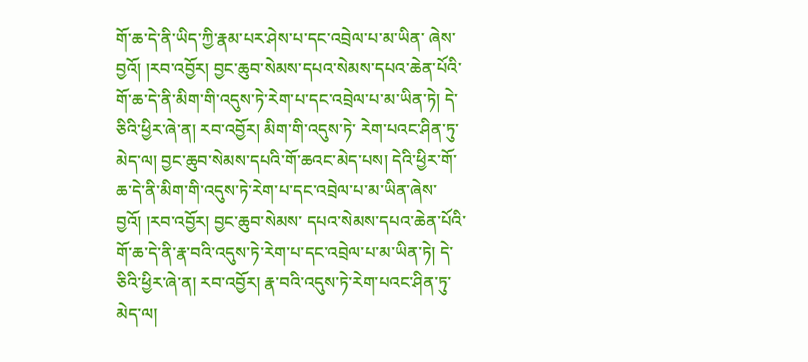གོ་ཆ་དེ་ནི་ཡིད་ཀྱི་རྣམ་པར་ཤེས་པ་དང་འབྲེལ་པ་མ་ཡིན་ ཞེས་བྱའོ། །རབ་འབྱོར། བྱང་ཆུབ་སེམས་དཔའ་སེམས་དཔའ་ཆེན་པོའི་གོ་ཆ་དེ་ནི་མིག་གི་འདུས་ཏེ་རེག་པ་དང་འབྲེལ་པ་མ་ཡིན་ཏེ། དེ་ཅིའི་ཕྱིར་ཞེ་ན། རབ་འབྱོར། མིག་གི་འདུས་ཏེ་ རེག་པའང་ཤིན་ཏུ་མེད་ལ། བྱང་ཆུབ་སེམས་དཔའི་གོ་ཆའང་མེད་པས། དེའི་ཕྱིར་གོ་ཆ་དེ་ནི་མིག་གི་འདུས་ཏེ་རེག་པ་དང་འབྲེལ་པ་མ་ཡིན་ཞེས་བྱའོ། །རབ་འབྱོར། བྱང་ཆུབ་སེམས་ དཔའ་སེམས་དཔའ་ཆེན་པོའི་གོ་ཆ་དེ་ནི་རྣ་བའི་འདུས་ཏེ་རེག་པ་དང་འབྲེལ་པ་མ་ཡིན་ཏེ། དེ་ཅིའི་ཕྱིར་ཞེ་ན། རབ་འབྱོར། རྣ་བའི་འདུས་ཏེ་རེག་པའང་ཤིན་ཏུ་མེད་ལ།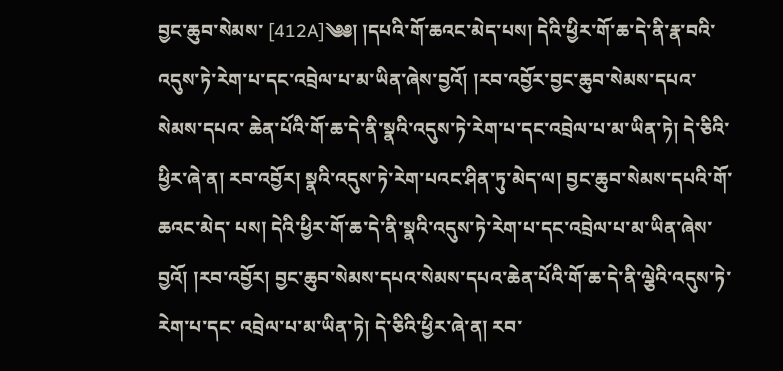བྱང་ཆུབ་སེམས་ [412A]༄༅། །དཔའི་གོ་ཆའང་མེད་པས། དེའི་ཕྱིར་གོ་ཆ་དེ་ནི་རྣ་བའི་འདུས་ཏེ་རེག་པ་དང་འབྲེལ་པ་མ་ཡིན་ཞེས་བྱའོ། །རབ་འབྱོར་བྱང་ཆུབ་སེམས་དཔའ་སེམས་དཔའ་ ཆེན་པོའི་གོ་ཆ་དེ་ནི་སྣའི་འདུས་ཏེ་རེག་པ་དང་འབྲེལ་པ་མ་ཡིན་ཏེ། དེ་ཅིའི་ཕྱིར་ཞེ་ན། རབ་འབྱོར། སྣའི་འདུས་ཏེ་རེག་པའང་ཤིན་ཏུ་མེད་ལ། བྱང་ཆུབ་སེམས་དཔའི་གོ་ཆའང་མེད་ པས། དེའི་ཕྱིར་གོ་ཆ་དེ་ནི་སྣའི་འདུས་ཏེ་རེག་པ་དང་འབྲེལ་པ་མ་ཡིན་ཞེས་བྱའོ། །རབ་འབྱོར། བྱང་ཆུབ་སེམས་དཔའ་སེམས་དཔའ་ཆེན་པོའི་གོ་ཆ་དེ་ནི་ལྕེའི་འདུས་ཏེ་རེག་པ་དང་ འབྲེལ་པ་མ་ཡིན་ཏེ། དེ་ཅིའི་ཕྱིར་ཞེ་ན། རབ་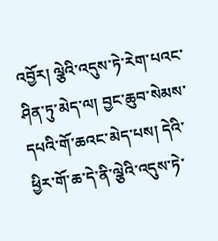འབྱོར། ལྕེའི་འདུས་ཏེ་རེག་པའང་ཤིན་ཏུ་མེད་ལ། བྱང་ཆུབ་སེམས་དཔའི་གོ་ཆའང་མེད་པས། དེའི་ཕྱིར་གོ་ཆ་དེ་ནི་ལྕེའི་འདུས་ཏེ་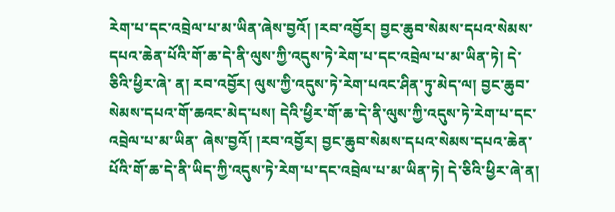རེག་པ་དང་འབྲེལ་པ་མ་ཡིན་ཞེས་བྱའོ། །རབ་འབྱོར། བྱང་ཆུབ་སེམས་དཔའ་སེམས་དཔའ་ཆེན་པོའི་གོ་ཆ་དེ་ནི་ལུས་ཀྱི་འདུས་ཏེ་རེག་པ་དང་འབྲེལ་པ་མ་ཡིན་ཏེ། དེ་ཅིའི་ཕྱིར་ཞེ་ ན། རབ་འབྱོར། ལུས་ཀྱི་འདུས་ཏེ་རེག་པའང་ཤིན་ཏུ་མེད་ལ། བྱང་ཆུབ་སེམས་དཔའ་གོ་ཆའང་མེད་པས། དེའི་ཕྱིར་གོ་ཆ་དེ་ནི་ལུས་ཀྱི་འདུས་ཏེ་རེག་པ་དང་འབྲེལ་པ་མ་ཡིན་ ཞེས་བྱའོ། །རབ་འབྱོར། བྱང་ཆུབ་སེམས་དཔའ་སེམས་དཔའ་ཆེན་པོའི་གོ་ཆ་དེ་ནི་ཡིད་ཀྱི་འདུས་ཏེ་རེག་པ་དང་འབྲེལ་པ་མ་ཡིན་ཏེ། དེ་ཅིའི་ཕྱིར་ཞེ་ན།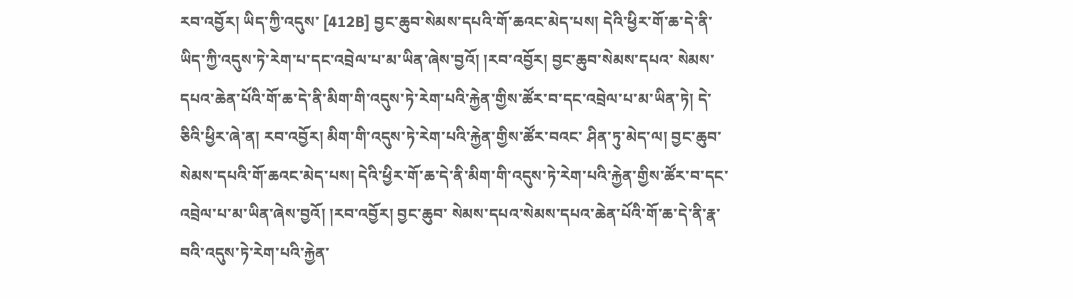རབ་འབྱོར། ཡིད་ཀྱི་འདུས་ [412B] བྱང་ཆུབ་སེམས་དཔའི་གོ་ཆའང་མེད་པས། དེའི་ཕྱིར་གོ་ཆ་དེ་ནི་ཡིད་ཀྱི་འདུས་ཏེ་རེག་པ་དང་འབྲེལ་པ་མ་ཡིན་ཞེས་བྱའོ། །རབ་འབྱོར། བྱང་ཆུབ་སེམས་དཔའ་ སེམས་དཔའ་ཆེན་པོའི་གོ་ཆ་དེ་ནི་མིག་གི་འདུས་ཏེ་རེག་པའི་རྐྱེན་གྱིས་ཚོར་བ་དང་འབྲེལ་པ་མ་ཡིན་ཏེ། དེ་ཅིའི་ཕྱིར་ཞེ་ན། རབ་འབྱོར། མིག་གི་འདུས་ཏེ་རེག་པའི་རྐྱེན་གྱིས་ཚོར་བའང་ ཤིན་ཏུ་མེད་ལ། བྱང་ཆུབ་སེམས་དཔའི་གོ་ཆའང་མེད་པས། དེའི་ཕྱིར་གོ་ཆ་དེ་ནི་མིག་གི་འདུས་ཏེ་རེག་པའི་རྐྱེན་གྱིས་ཚོར་བ་དང་འབྲེལ་པ་མ་ཡིན་ཞེས་བྱའོ། །རབ་འབྱོར། བྱང་ཆུབ་ སེམས་དཔའ་སེམས་དཔའ་ཆེན་པོའི་གོ་ཆ་དེ་ནི་རྣ་བའི་འདུས་ཏེ་རེག་པའི་རྐྱེན་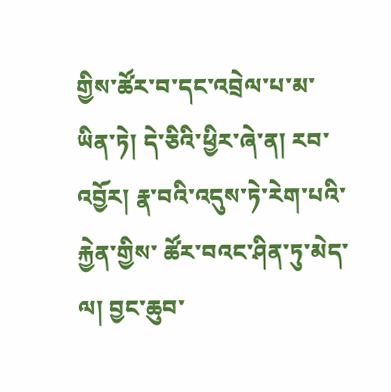གྱིས་ཚོར་བ་དང་འབྲེལ་པ་མ་ཡིན་ཏེ། དེ་ཅིའི་ཕྱིར་ཞེ་ན། རབ་འབྱོར། རྣ་བའི་འདུས་ཏེ་རེག་པའི་རྐྱེན་གྱིས་ ཚོར་བའང་ཤིན་ཏུ་མེད་ལ། བྱང་ཆུབ་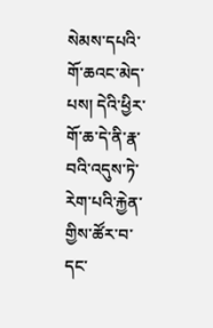སེམས་དཔའི་གོ་ཆའང་མེད་པས། དེའི་ཕྱིར་གོ་ཆ་དེ་ནི་རྣ་བའི་འདུས་ཏེ་རེག་པའི་རྐྱེན་གྱིས་ཚོར་བ་དང་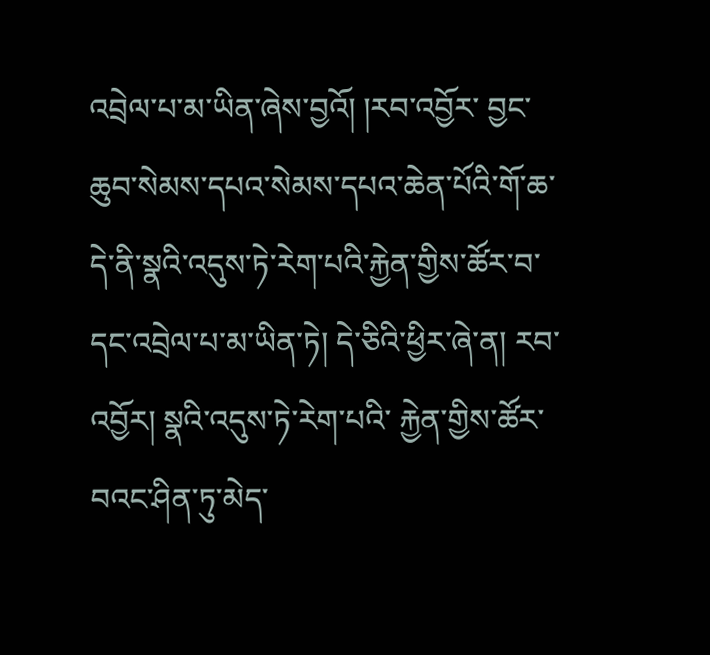འབྲེལ་པ་མ་ཡིན་ཞེས་བྱའོ། །རབ་འབྱོར་ བྱང་ཆུབ་སེམས་དཔའ་སེམས་དཔའ་ཆེན་པོའི་གོ་ཆ་དེ་ནི་སྣའི་འདུས་ཏེ་རེག་པའི་རྐྱེན་གྱིས་ཚོར་བ་དང་འབྲེལ་པ་མ་ཡིན་ཏེ། དེ་ཅིའི་ཕྱིར་ཞེ་ན། རབ་འབྱོར། སྣའི་འདུས་ཏེ་རེག་པའི་ རྐྱེན་གྱིས་ཚོར་བའང་ཤིན་ཏུ་མེད་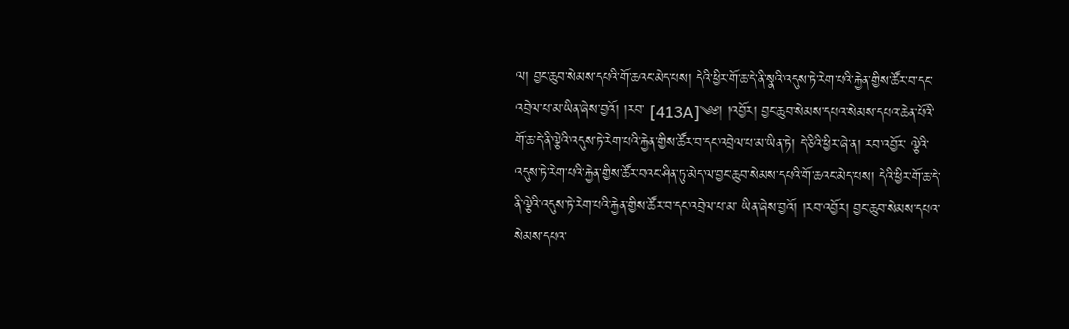ལ། བྱང་ཆུབ་སེམས་དཔའི་གོ་ཆའང་མེད་པས། དེའི་ཕྱིར་གོ་ཆ་དེ་ནི་སྣའི་འདུས་ཏེ་རེག་པའི་རྐྱེན་གྱིས་ཚོར་བ་དང་འབྲེལ་པ་མ་ཡིན་ཞེས་བྱའོ། །རབ་ [413A]༄༅། །འབྱོར། བྱང་ཆུབ་སེམས་དཔའ་སེམས་དཔའ་ཆེན་པོའི་གོ་ཆ་དེ་ནི་ལྕེའི་འདུས་ཏེ་རེག་པའི་རྐྱེན་གྱིས་ཚོར་བ་དང་འབྲེལ་པ་མ་ཡིན་ཏེ། དེ་ཅིའི་ཕྱིར་ཞེ་ན། རབ་འབྱོར་ ལྕེའི་འདུས་ཏེ་རེག་པའི་རྐྱེན་གྱིས་ཚོར་བའང་ཤིན་ཏུ་མེད་ལ་བྱང་ཆུབ་སེམས་དཔའི་གོ་ཆའང་མེད་པས། དེའི་ཕྱིར་གོ་ཆ་དེ་ནི་ལྕེའི་འདུས་ཏེ་རེག་པའི་རྐྱེན་གྱིས་ཚོར་བ་དང་འབྲེལ་པ་མ་ ཡིན་ཞེས་བྱའོ། །རབ་འབྱོར། བྱང་ཆུབ་སེམས་དཔའ་སེམས་དཔའ་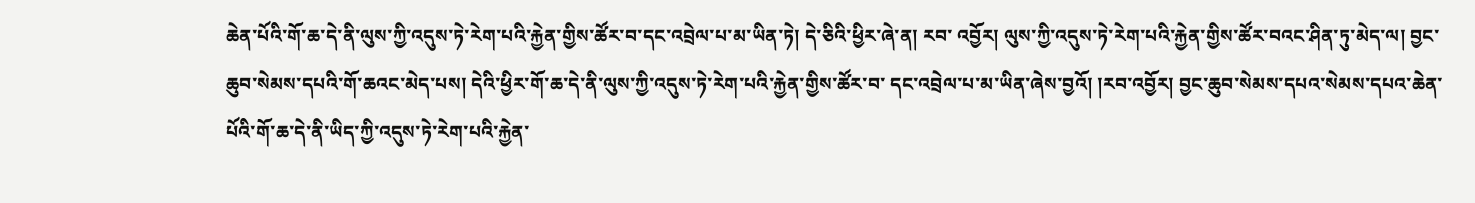ཆེན་པོའི་གོ་ཆ་དེ་ནི་ལུས་ཀྱི་འདུས་ཏེ་རེག་པའི་རྐྱེན་གྱིས་ཚོར་བ་དང་འབྲེལ་པ་མ་ཡིན་ཏེ། དེ་ཅིའི་ཕྱིར་ཞེ་ན། རབ་ འབྱོར། ལུས་ཀྱི་འདུས་ཏེ་རེག་པའི་རྐྱེན་གྱིས་ཚོར་བའང་ཤིན་ཏུ་མེད་ལ། བྱང་ཆུབ་སེམས་དཔའི་གོ་ཆའང་མེད་པས། དེའི་ཕྱིར་གོ་ཆ་དེ་ནི་ལུས་ཀྱི་འདུས་ཏེ་རེག་པའི་རྐྱེན་གྱིས་ཚོར་བ་ དང་འབྲེལ་པ་མ་ཡིན་ཞེས་བྱའོ། །རབ་འབྱོར། བྱང་ཆུབ་སེམས་དཔའ་སེམས་དཔའ་ཆེན་པོའི་གོ་ཆ་དེ་ནི་ཡིད་ཀྱི་འདུས་ཏེ་རེག་པའི་རྐྱེན་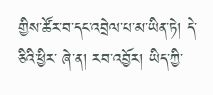གྱིས་ཚོར་བ་དང་འབྲེལ་པ་མ་ཡིན་ཏེ། དེ་ཅིའི་ཕྱིར་ ཞེ་ན། རབ་འབྱོར། ཡིད་ཀྱི་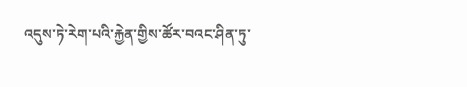འདུས་ཏེ་རེག་པའི་རྐྱེན་གྱིས་ཚོར་བའང་ཤིན་ཏུ་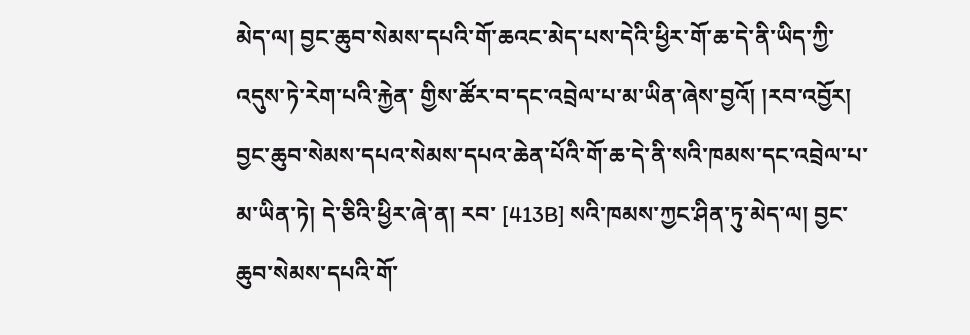མེད་ལ། བྱང་ཆུབ་སེམས་དཔའི་གོ་ཆའང་མེད་པས་དེའི་ཕྱིར་གོ་ཆ་དེ་ནི་ཡིད་ཀྱི་འདུས་ཏེ་རེག་པའི་རྐྱེན་ གྱིས་ཚོར་བ་དང་འབྲེལ་པ་མ་ཡིན་ཞེས་བྱའོ། །རབ་འབྱོར། བྱང་ཆུབ་སེམས་དཔའ་སེམས་དཔའ་ཆེན་པོའི་གོ་ཆ་དེ་ནི་སའི་ཁམས་དང་འབྲེལ་པ་མ་ཡིན་ཏེ། དེ་ཅིའི་ཕྱིར་ཞེ་ན། རབ་ [413B] སའི་ཁམས་ཀྱང་ཤིན་ཏུ་མེད་ལ། བྱང་ཆུབ་སེམས་དཔའི་གོ་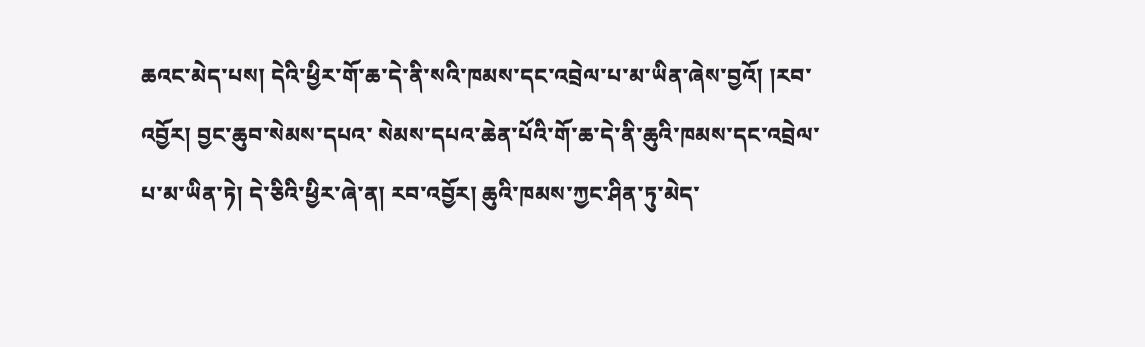ཆའང་མེད་པས། དེའི་ཕྱིར་གོ་ཆ་དེ་ནི་སའི་ཁམས་དང་འབྲེལ་པ་མ་ཡིན་ཞེས་བྱའོ། །རབ་འབྱོར། བྱང་ཆུབ་སེམས་དཔའ་ སེམས་དཔའ་ཆེན་པོའི་གོ་ཆ་དེ་ནི་ཆུའི་ཁམས་དང་འབྲེལ་པ་མ་ཡིན་ཏེ། དེ་ཅིའི་ཕྱིར་ཞེ་ན། རབ་འབྱོར། ཆུའི་ཁམས་ཀྱང་ཤིན་ཏུ་མེད་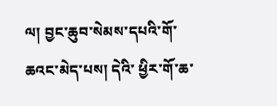ལ། བྱང་ཆུབ་སེམས་དཔའི་གོ་ཆའང་མེད་པས། དེའི་ ཕྱིར་གོ་ཆ་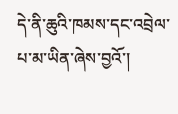དེ་ནི་ཆུའི་ཁམས་དང་འབྲེལ་པ་མ་ཡིན་ཞེས་བྱའོ་།